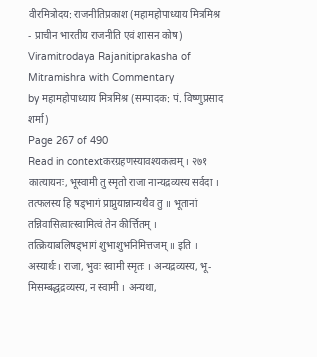वीरमित्रोदय: राजनीतिप्रकाश (महामहोपाध्याय मित्रमिश्र - प्राचीन भारतीय राजनीति एवं शासन कोष)
Viramitrodaya Rajanitiprakasha of Mitramishra with Commentary
by महामहोपाध्याय मित्रमिश्र (सम्पादक: पं. विष्णुप्रसाद शर्मा)
Page 267 of 490
Read in contextकरग्रहणस्यावश्यकत्वम् । २७१ कात्यायनः, भूस्वामी तु स्मृतो राजा नान्यद्रव्यस्य सर्वदा । तत्फलस्य हि षड्भागं प्राप्नुयान्नान्यथैव तु ॥ भूतानां तन्निवासित्वात्स्वामित्वं तेन कीर्त्तितम् । तत्क्रियाबलिषड्भागं शुभाशुभनिमित्तजम् ॥ इति । अस्यार्थः। राजा, भुवः स्वामी स्मृतः । अन्यद्रव्यस्य, भू- मिसम्बद्धद्रव्यस्य, न स्वामी । अन्यथा,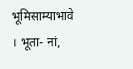भूमिसाम्याभावे । भूता- नां,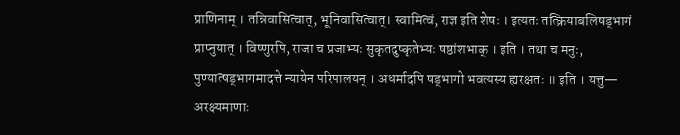प्राणिनाम् । तन्निवासित्वात्, भूनिवासित्वात्। स्वामित्वं, राज्ञ इति शेषः । इत्यतः तत्क्रियाबलिषड्भागं प्राप्नुयात् । विष्णुरपि, राजा च प्रजाभ्यः सुकृतदुष्कृतेभ्यः षष्ठांशभाक् । इति । तथा च मनुः, पुण्यात्षड्भागमादत्ते न्यायेन परिपालयन् । अधर्मादपि षड्भागो भवत्यस्य ह्यरक्षतः ॥ इति । यत्तु— अरक्ष्यमाणाः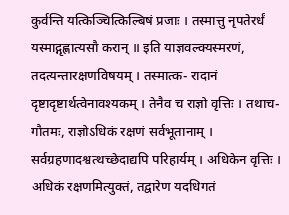कुर्वन्ति यत्किञ्चित्किल्बिषं प्रजाः । तस्मात्तु नृपतेरर्धं यस्माद्गृह्णात्यसौ करान् ॥ इति याज्ञवल्क्यस्मरणं, तदत्यन्तारक्षणविषयम् । तस्मात्क- रादानं दृष्टादृष्टार्थत्वेनावश्यकम् । तेनैव च राज्ञो वृत्तिः । तथाच- गौतमः, राज्ञोऽधिकं रक्षणं सर्वभूतानाम् । सर्वग्रहणादश्वत्थच्छेदाद्यपि परिहार्यम् । अधिकेन वृत्तिः । अधिकं रक्षणमित्युक्तं, तद्वारेण यदधिगतं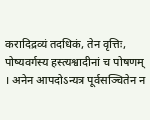करादिद्रव्यं तदधिकं, तेन वृत्तिः, पोष्यवर्गस्य हस्त्यश्वादीनां च पोषणम् । अनेन आपदोऽन्यत्र पूर्वसञ्चितेन न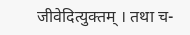जीवेदित्युक्तम् । तथा च-